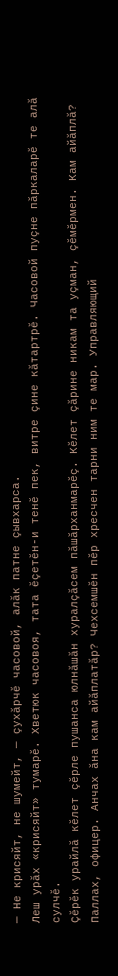— Не крисяйт, не шумейт, — çухăрчĕ часовой, алăк патне çывхарса.
Леш урăх «крисяйт» тумарĕ. Хветюк часовоя, тата ĕçетĕн-и тенĕ пек, витре çине кăтартрĕ. Часовой пуçне пăркаларĕ те алă сулчĕ.
Çĕрĕк урайлă кĕлет çĕрле пушанса юлнăшăн хуралçăсем пăшăрханмарĕç. Кĕлет çăрине никам та уçман, çĕмĕрмен. Кам айăплă? Паллах, офицер. Анчах ăна кам айăплатăр? Чехсемшĕн пĕр хресчен тарни ним те мар. Управляющий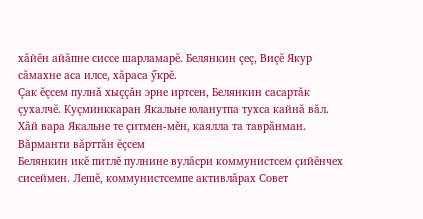хăйĕн айăпне сиссе шарламарĕ. Белянкин çеç, Виçĕ Якур сăмахне аса илсе, хăраса ӳкрĕ.
Çак ĕçсем пулнă хыççăн эрне иртсен, Белянкин сасартăк çухалчĕ. Куçминккаран Якальне юланутпа тухса кайнă вăл. Хăй вара Якальне те çитмен-мĕн, каялла та таврăнман.
Вăрманти вăрттăн ĕçсем
Белянкин икĕ питлĕ пулнине вулăсри коммунистсем çийĕнчех сисеймен. Лешĕ, коммунистсемпе активлăрах Совет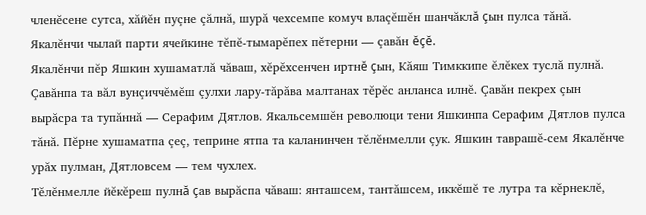членĕсене сутса, хăйĕн пуçне çăлнă, шурă чехсемпе комуч влаçĕшĕн шанчăклă çын пулса тăнă. Якалĕнчи чылай парти ячейкине тĕпĕ-тымарĕпех пĕтерни — çавăн ĕçĕ.
Якалĕнчи пĕр Яшкин хушаматлă чăваш, хĕрĕхсенчен иртнĕ çын, Кăяш Тимккипе ĕлĕкех туслă пулнă. Çавăнпа та вăл вунçиччĕмĕш çулхи лару-тăрăва малтанах тĕрĕс анланса илнĕ. Çавăн пекрех çын вырăсра та тупăннă — Серафим Дятлов. Якальсемшĕн революци тени Яшкинпа Серафим Дятлов пулса тăнă. Пĕрне хушаматпа çеç, теприне ятпа та каланинчен тĕлĕнмелли çук. Яшкин таврашĕ-сем Якалĕнче урăх пулман, Дятловсем — тем чухлех.
Тĕлĕнмелле йĕкĕреш пулнă çав вырăспа чăваш: янташсем, тантăшсем, иккĕшĕ те лутра та кĕрнеклĕ,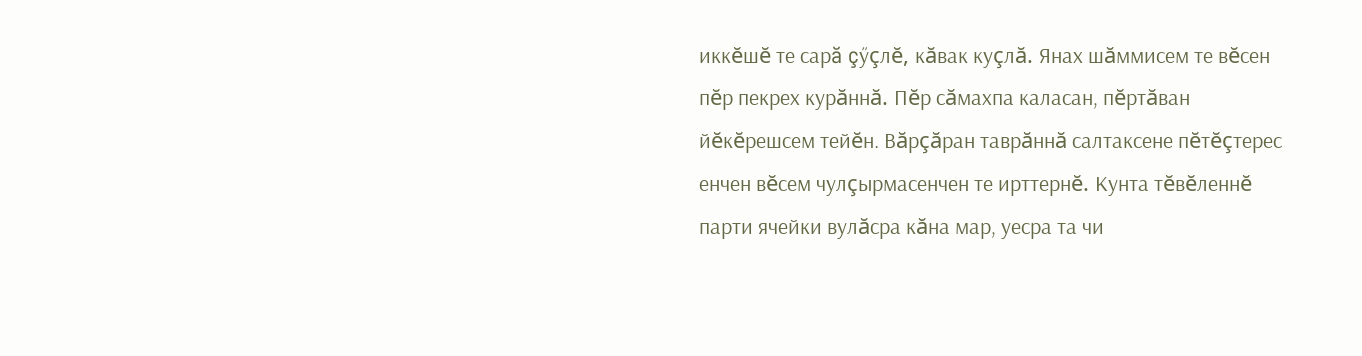иккĕшĕ те сарă çӳçлĕ, кăвак куçлă. Янах шăммисем те вĕсен пĕр пекрех курăннă. Пĕр сăмахпа каласан, пĕртăван йĕкĕрешсем тейĕн. Вăрçăран таврăннă салтаксене пĕтĕçтерес енчен вĕсем чулçырмасенчен те ирттернĕ. Кунта тĕвĕленнĕ парти ячейки вулăсра кăна мар, уесра та чи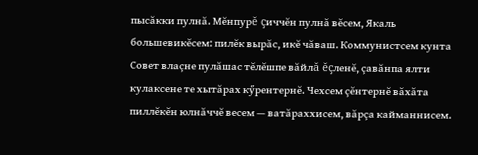пысăкки пулнă. Мĕнпурĕ çиччĕн пулнă вĕсем, Якаль большевикĕсем: пилĕк вырăс, икĕ чăваш. Коммунистсем кунта Совет влаçне пулăшас тĕлĕшпе вăйлă ĕçленĕ, çавăнпа ялти кулаксене те хытăрах кӳрентернĕ. Чехсем çĕнтернĕ вăхăта пиллĕкĕн юлнăччĕ весем — ватăраххисем, вăрçа кайманнисем.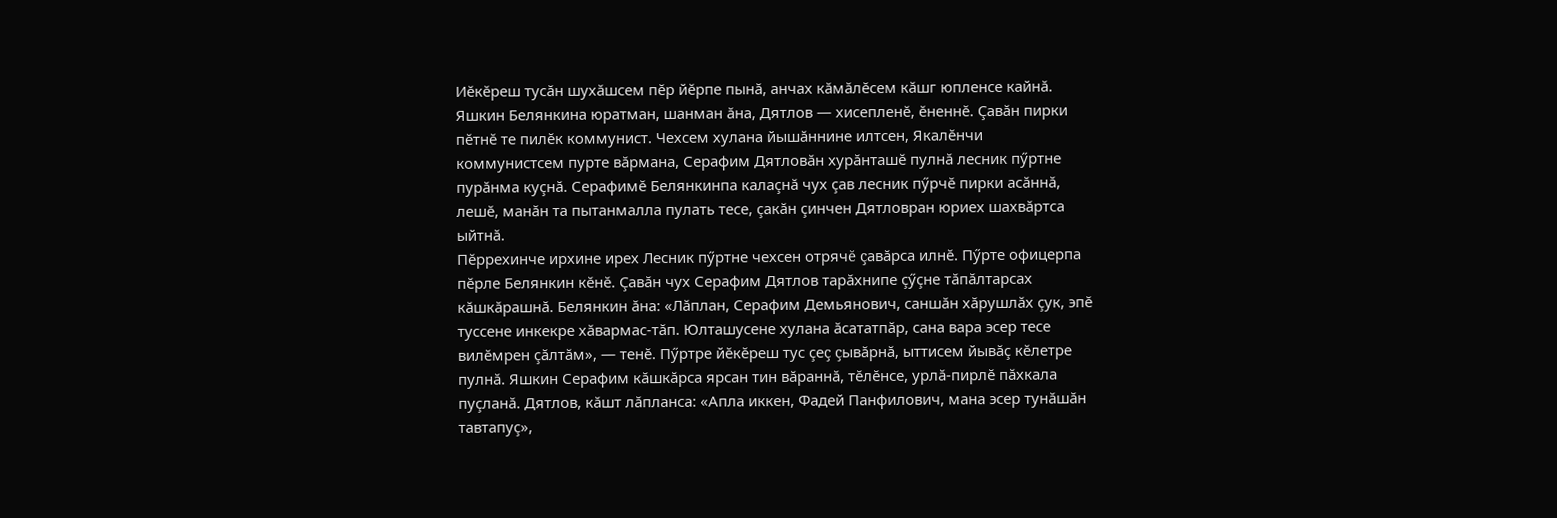Иĕкĕреш тусăн шухăшсем пĕр йĕрпе пынă, анчах кăмăлĕсем кăшг юпленсе кайнă. Яшкин Белянкина юратман, шанман ăна, Дятлов — хисепленĕ, ĕненнĕ. Çавăн пирки пĕтнĕ те пилĕк коммунист. Чехсем хулана йышăннине илтсен, Якалĕнчи коммунистсем пурте вăрмана, Серафим Дятловăн хурăнташĕ пулнă лесник пӳртне пурăнма куçнă. Серафимĕ Белянкинпа калаçнă чух çав лесник пӳрчĕ пирки асăннă, лешĕ, манăн та пытанмалла пулать тесе, çакăн çинчен Дятловран юриех шахвăртса ыйтнă.
Пĕррехинче ирхине ирех Лесник пӳртне чехсен отрячĕ çавăрса илнĕ. Пӳрте офицерпа пĕрле Белянкин кĕнĕ. Çавăн чух Серафим Дятлов тарăхнипе çӳçне тăпăлтарсах кăшкăрашнă. Белянкин ăна: «Лăплан, Серафим Демьянович, саншăн хăрушлăх çук, эпĕ туссене инкекре хăвармас-тăп. Юлташусене хулана ăсататпăр, сана вара эсер тесе вилĕмрен çăлтăм», — тенĕ. Пӳртре йĕкĕреш тус çеç çывăрнă, ыттисем йывăç кĕлетре пулнă. Яшкин Серафим кăшкăрса ярсан тин вăраннă, тĕлĕнсе, урлă-пирлĕ пăхкала пуçланă. Дятлов, кăшт лăпланса: «Апла иккен, Фадей Панфилович, мана эсер тунăшăн тавтапуç»,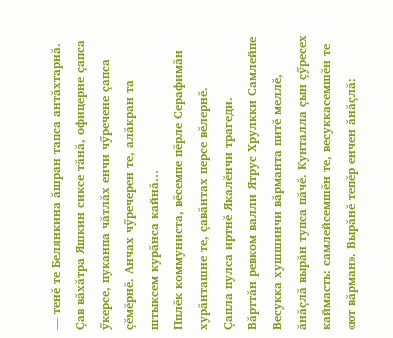— тенĕ те Белянкина ăшран тапса антăхтарнă. Çав вăхăтра Яшкин сиксе тăнă, офицерне çапса ӳкерсе, пуканпа чăтлăх енчи чӳречене çапса çĕмĕрнĕ. Анчах чӳречерен те, алăкран та штыксем курăнса кайнă…
Пплĕк коммуниста, вĕсемпе пĕрле Серафимăн хурăнташне те, çавăнтах персе вĕлернĕ.
Çапла пулса иртнĕ Якалĕнчи трагеди.
Вăрттăн ревком валли Ятрус Хрулкки Самлейпе Весукка хушшинчи вăрманта питĕ меллĕ, ăнăçлă вырăн тупса пăчĕ. Кунталла çын çӳресех каймасть: самлейсемшĕн те, весуккасемшĕн те «ют вăрман». Вырăнĕ тепĕр енчен ăнăçлă: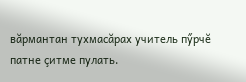вăрмантан тухмасăрах учитель пӳрчĕ патне çитме пулать.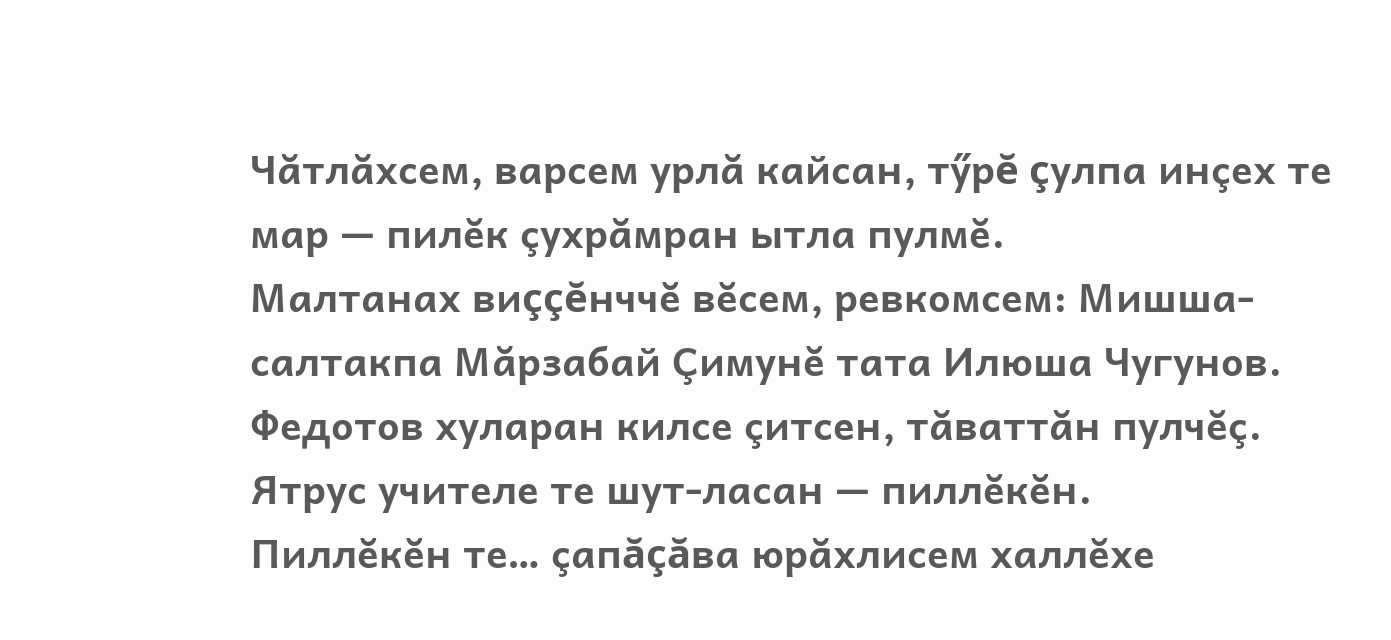Чăтлăхсем, варсем урлă кайсан, тӳрĕ çулпа инçех те мар — пилĕк çухрăмран ытла пулмĕ.
Малтанах виççĕнччĕ вĕсем, ревкомсем: Мишша-салтакпа Мăрзабай Çимунĕ тата Илюша Чугунов. Федотов хуларан килсе çитсен, тăваттăн пулчĕç. Ятрус учителе те шут-ласан — пиллĕкĕн.
Пиллĕкĕн те… çапăçăва юрăхлисем халлĕхе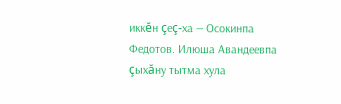иккĕн çеç-ха — Осокинпа Федотов. Илюша Авандеевпа çыхăну тытма хула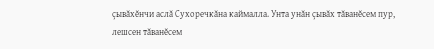çывăхĕнчи аслă Сухоречкăна каймалла. Унта унăн çывăх тăванĕсем пур, лешсен тăванĕсем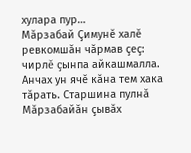хулара пур…
Мăрзабай Çимунĕ халĕ ревкомшăн чăрмав çеç: чирлĕ çынпа айкашмалла. Анчах ун ячĕ кăна тем хака тăрать. Старшина пулнă Мăрзабайăн çывăх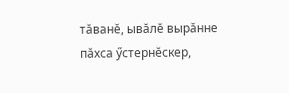тăванĕ, ывăлĕ вырăнне пăхса ӳстернĕскер,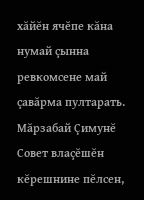хăйĕн ячĕпе кăна нумай çынна ревкомсене май çавăрма пултарать. Мăрзабай Çимунĕ Совет влаçĕшĕн кĕрешнине пĕлсен,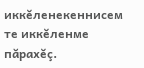иккĕленекеннисем те иккĕленме пăрахĕç.